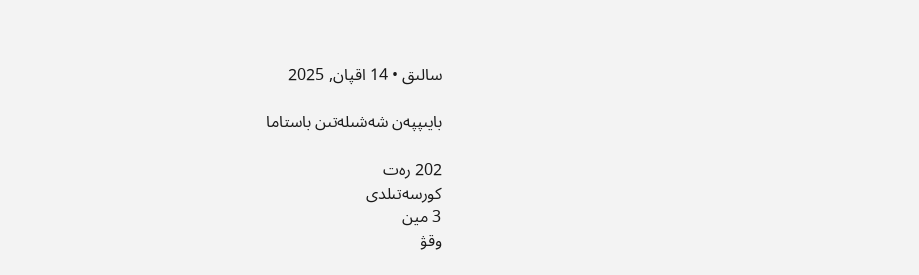سالىق • 14 اقپان, 2025

بايىپپەن شەشىلەتىن باستاما

202 رەت
كورسەتىلدى
3 مين
وقۋ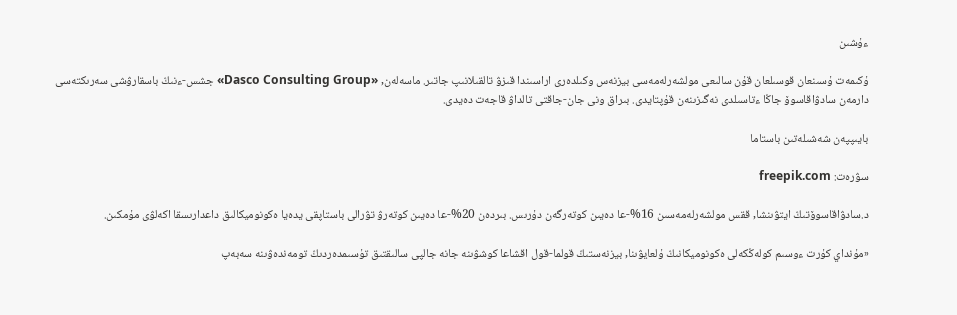ءۇشىن

ۇكىمەت ۇسىنعان قوسىلعان قۇن سالىعى مولشەرلەمەسى بيزنەس وكىلدەرى اراسىندا قىزۋ تالقىلانىپ جاتىر. ماسەلەن, «Dasco Consulting Group» جشس-ءنىڭ باسقارۋشى سەرىكتەسى دارمەن سادۋاقاسوۆ جاڭا ءتاسىلدى نەگىزىنەن قۇپتايدى. بىراق ونى جان-جاقتى تالداۋ قاجەت دەيدى.

بايىپپەن شەشىلەتىن باستاما

سۋرەت: freepik.com

د.سادۋاقاسوۆتىڭ ايتۋىنشا, ققس مولشەرلەمەسىن 16%-عا دەيىن كوتەرگەن دۇرىس. بىردەن 20%-عا دەيىن كوتەرۋ تۋرالى باستاپقى يدەيا ەكونوميكالىق داعدارىسقا اكەلۋى مۇمكىن.

«مۇنداي كۇرت ءوسىم كولەڭكەلى ەكونوميكانىڭ ۇلعايۋىنا, بيزنەستىڭ قولما-قول اقشاعا كوشۋىنە جانە جالپى سالىقتىق تۇسىمدەردىڭ تومەندەۋىنە سەبەپ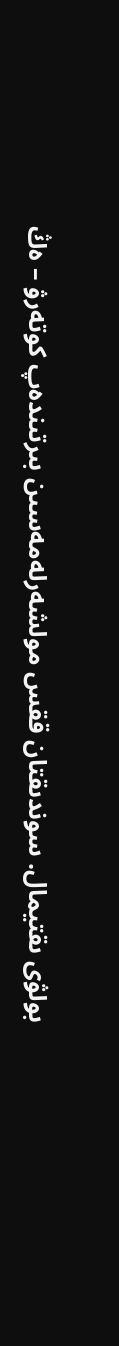بولۋى ىقتيمال. سوندىقتان ققس مولشەرلەمەسىن بىرتىندەپ كوتەرۋ – ەڭ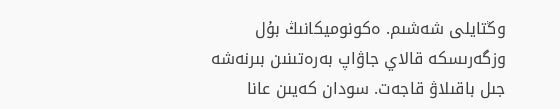وڭتايلى شەشىم. ەكونوميكانىڭ بۇل وزگەرىسكە قالاي جاۋاپ بەرەتىنىن بىرنەشە جىل باقىلاۋ قاجەت. سودان كەيىن عانا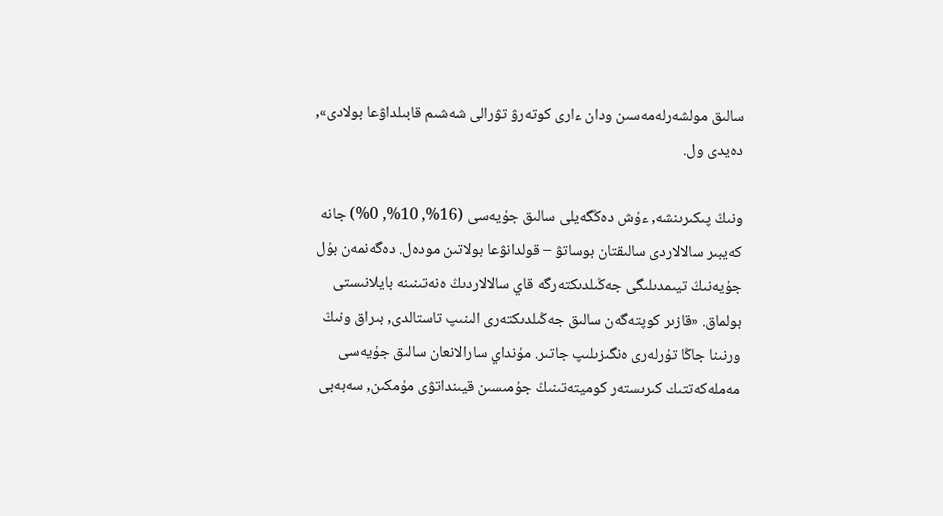سالىق مولشەرلەمەسىن ودان ءارى كوتەرۋ تۋرالى شەشىم قابىلداۋعا بولادى», دەيدى ول.

ونىڭ پىكىرىنشە, ءۇش دەڭگەيلى سالىق جۇيەسى (16%, 10%, 0%) جانە كەيبىر سالالاردى سالىقتان بوساتۋ – قولدانۋعا بولاتىن مودەل. دەگەنمەن بۇل جۇيەنىڭ تيىمدىلىگى جەڭىلدىكتەرگە قاي سالالاردىڭ ەنەتىنىنە بايلانىستى بولماق. «قازىر كوپتەگەن سالىق جەڭىلدىكتەرى الىنىپ تاستالدى, بىراق ونىڭ ورنىنا جاڭا تۇرلەرى ەنگىزىلىپ جاتىر. مۇنداي سارالانعان سالىق جۇيەسى مەملەكەتتىك كىرىستەر كوميتەتىنىڭ جۇمىسىن قيىنداتۋى مۇمكىن, سەبەبى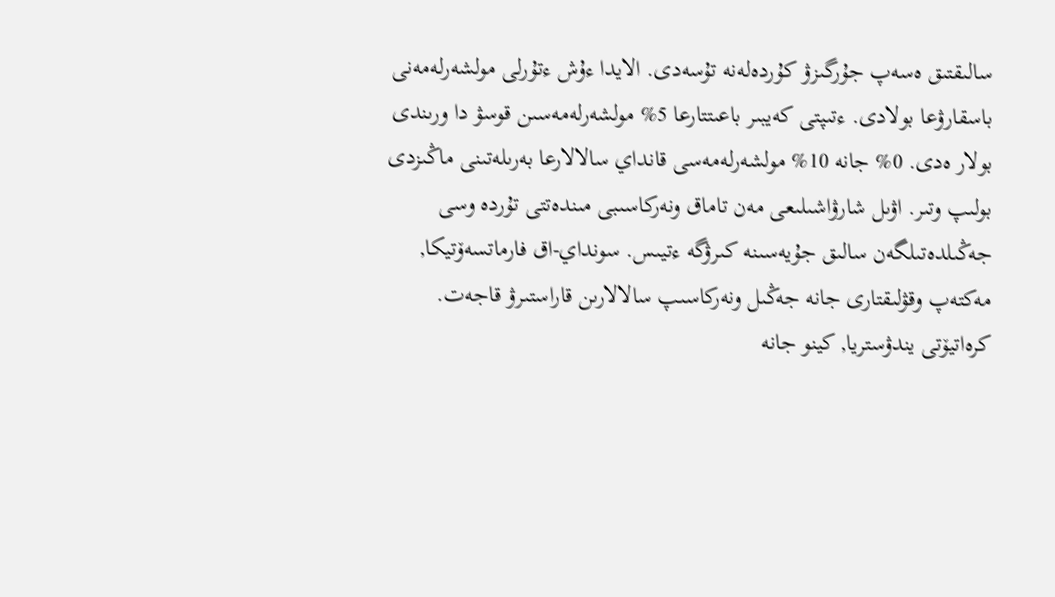سالىقتىق ەسەپ جۇرگىزۋ كۇردەلەنە تۇسەدى. الايدا ءۇش ءتۇرلى مولشەرلەمەنى باسقارۋعا بولادى. ءتىپتى كەيبىر باعىتتارعا 5% مولشەرلەمەسىن قوسۋ دا ورىندى بولار ەدى. 0% جانە 10% مولشەرلەمەسى قانداي سالالارعا بەرىلەتىنى ماڭىزدى بولىپ وتىر. اۋىل شارۋاشىلىعى مەن تاماق ونەركاسىبى مىندەتتى تۇردە وسى جەڭىلدەتىلگەن سالىق جۇيەسىنە كىرۋگە ءتيىس. سونداي-اق فارماتسەۆتيكا, مەكتەپ وقۋلىقتارى جانە جەڭىل ونەركاسىپ سالالارىن قاراستىرۋ قاجەت. كرەاتيۆتى يندۋستريا, كينو جانە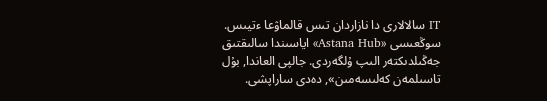IT سالالارى دا نازاردان تىس قالماۋعا ءتيىس. سوڭعىسى «Astana Hub» اياسىندا سالىقتىق جەڭىلدىكتەر الىپ ۇلگەردى. جالپى العاندا, بۇل تاسىلمەن كەلىسەمىن», دەدى ساراپشى.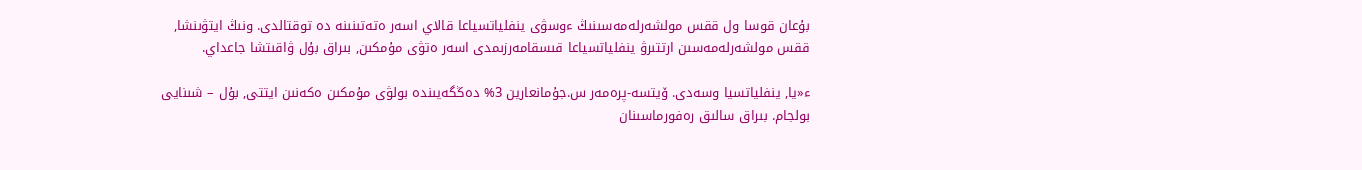بۇعان قوسا ول ققس مولشەرلەمەسىنىڭ ءوسۋى ينفلياتسياعا قالاي اسەر ەتەتىنىنە دە توقتالدى. ونىڭ ايتۋىنشا, ققس مولشەرلەمەسىن ارتتىرۋ ينفلياتسياعا قىسقامەرزىمدى اسەر ەتۋى مۇمكىن, بىراق بۇل ۋاقىتشا جاعداي.

ء«يا, ينفلياتسيا وسەدى. ۆيتسە-پرەمەر س.جۇمانعارين 3% دەڭگەيىندە بولۋى مۇمكىن ەكەنىن ايتتى, بۇل – شىنايى بولجام. بىراق سالىق رەفورماسىنان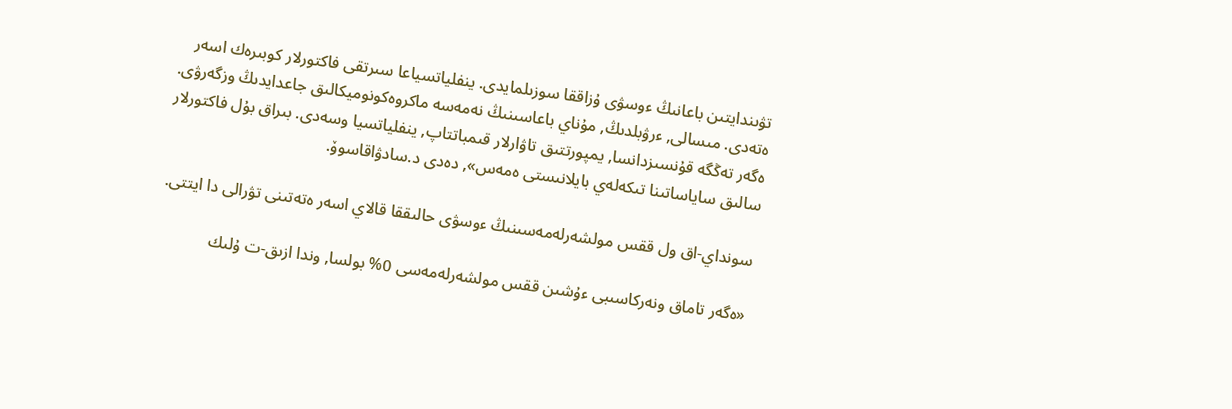تۋىندايتىن باعانىڭ ءوسۋى ۇزاققا سوزىلمايدى. ينفلياتسياعا سىرتقى فاكتورلار كوبىرەك اسەر ەتەدى. مىسالى, ءرۋبلدىڭ, مۇناي باعاسىنىڭ نەمەسە ماكروەكونوميكالىق جاعدايدىڭ وزگەرۋى. ەگەر تەڭگە قۇنسىزدانسا, يمپورتتىق تاۋارلار قىمباتتاپ, ينفلياتسيا وسەدى. بىراق بۇل فاكتورلار سالىق ساياساتىنا تىكەلەي بايلانىستى ەمەس», دەدى د.سادۋاقاسوۆ.

سونداي-اق ول ققس مولشەرلەمەسىنىڭ ءوسۋى حالىققا قالاي اسەر ەتەتىنى تۋرالى دا ايتتى.

«ەگەر تاماق ونەركاسىبى ءۇشىن ققس مولشەرلەمەسى 0% بولسا, وندا ازىق-ت ۇلىك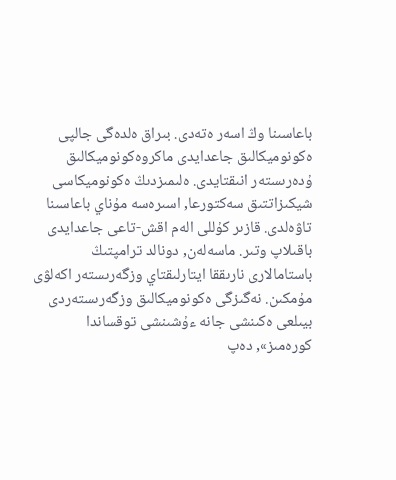باعاسىنا وڭ اسەر ەتەدى. بىراق ەلدەگى جالپى ەكونوميكالىق جاعدايدى ماكروەكونوميكالىق ۇدەرىستەر انىقتايدى. ەلىمىزدىڭ ەكونوميكاسى شيكىزاتتىق سەكتورعا, اسىرەسە مۇناي باعاسىنا تاۋەلدى. قازىر كۇللى الەم اقش-تاعى جاعدايدى باقىلاپ وتىر. ماسەلەن, دونالد ترامپتىڭ باستامالارى نارىققا ايتارلىقتاي وزگەرىستەر اكەلۋى مۇمكىن. نەگىزگى ەكونوميكالىق وزگەرىستەردى بيىلعى ەكىنشى جانە ءۇشىنشى توقساندا كورەمىز», دەپ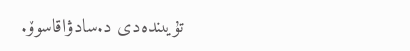تۇيىندەدى د.سادۋاقاسوۆ.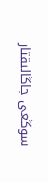سوڭعى جاڭالىقتار